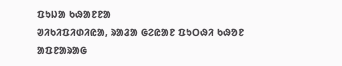ᱯᱩᱡᱟ ᱠᱷᱟᱱᱱᱟ
ᱣᱤᱠᱤᱯᱤᱰᱤᱭᱟ, ᱨᱟᱲᱟ ᱜᱮᱭᱟᱱ ᱯᱩᱛᱷᱤ ᱠᱷᱚᱱ
ᱟᱯᱱᱟᱨᱟᱜ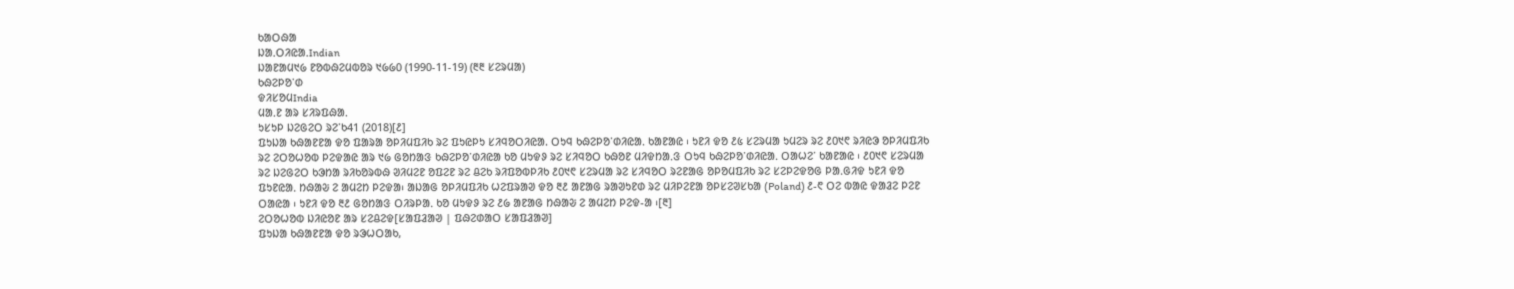ᱠᱟᱛᱷᱟ
ᱡᱟᱹᱛᱤᱭᱟᱹIndian
ᱡᱟᱱᱟᱢ᱑᱙ ᱱᱚᱵᱷᱮᱢᱵᱚᱨ ᱑᱙᱙᱐ (1990-11-19) (᱓᱓ ᱥᱮᱨᱢᱟ)
ᱠᱷᱮᱞᱚᱸᱰ
ᱫᱤᱥᱚᱢIndia
ᱢᱟᱹᱱ ᱟᱨ ᱥᱤᱨᱯᱷᱟᱹ
ᱩᱥᱩᱞ ᱡᱮᱜᱮᱛ ᱨᱮᱸᱠ41 (2018)[᱒]
ᱯᱩᱡᱟ ᱠᱷᱟᱱᱱᱟ ᱫᱚ ᱯᱟᱨᱟ ᱚᱞᱤᱢᱯᱤᱠ ᱨᱮ ᱯᱩᱭᱞᱩ ᱥᱤᱧᱚᱛᱤᱭᱟ. ᱛᱩᱧ ᱠᱷᱮᱞᱚᱸᱰᱤᱭᱟᱹ ᱠᱟᱱᱟᱭ ᱾ ᱩᱱᱤ ᱫᱚ ᱒᱕ ᱥᱮᱨᱢᱟ ᱩᱢᱮᱨ ᱨᱮ ᱒᱐᱑᱖ ᱨᱤᱭᱳ ᱚᱞᱤᱢᱯᱤᱠ ᱨᱮ ᱮᱛᱚᱦᱚᱵ ᱞᱮᱫᱟᱭ ᱟᱨ ᱑᱙ ᱜᱚᱴᱟᱝ ᱠᱷᱮᱞᱚᱸᱰᱤᱭᱟ ᱠᱚ ᱢᱩᱫᱽ ᱨᱮ ᱥᱤᱧᱚᱛ ᱠᱷᱚᱱ ᱢᱤᱫᱴᱟᱹᱝ ᱛᱩᱧ ᱠᱷᱮᱞᱚᱸᱰᱤᱭᱟᱹ ᱛᱟᱦᱮᱸ ᱠᱟᱱᱟᱭ ᱾ ᱒᱐᱑᱖ ᱥᱮᱨᱢᱟ ᱨᱮ ᱡᱮᱜᱮᱛ ᱠᱳᱴᱟ ᱨᱤᱠᱚᱨᱵᱷ ᱣᱤᱢᱮᱱ ᱚᱯᱮᱱ ᱨᱮ ᱪᱮᱠ ᱨᱤᱯᱚᱵᱞᱤᱠ ᱒᱐᱑᱖ ᱥᱮᱨᱢᱟ ᱨᱮ ᱥᱤᱧᱚᱛ ᱨᱮᱱᱟᱜ ᱚᱞᱚᱢᱯᱤᱠ ᱨᱮ ᱥᱮᱞᱮᱫᱚᱜ ᱞᱟᱹᱜᱤᱫ ᱩᱱᱤ ᱫᱚ ᱯᱩᱱᱭᱟᱹ ᱴᱷᱟᱶ ᱮ ᱟᱢᱮᱴ ᱞᱮᱫᱟ᱾ ᱟᱡᱟᱜ ᱚᱞᱤᱢᱯᱤᱠ ᱦᱮᱯᱨᱟᱣ ᱫᱚ ᱓᱒ ᱟᱱᱟᱜ ᱨᱟᱣᱩᱱᱰ ᱨᱮ ᱢᱤᱞᱮᱱᱟ ᱚᱞᱥᱮᱣᱥᱠᱟ (Poland) ᱒-᱖ ᱛᱮ ᱵᱟᱭ ᱫᱟᱲᱮ ᱞᱮᱱ ᱛᱟᱭᱟ ᱾ ᱩᱱᱤ ᱫᱚ ᱓᱒ ᱜᱚᱴᱟᱝ ᱛᱤᱨᱞᱟᱹ ᱠᱚ ᱢᱩᱫᱽ ᱨᱮ ᱒᱙ ᱟᱱᱟᱜ ᱴᱷᱟᱶ ᱮ ᱟᱢᱮᱴ ᱞᱮᱫ-ᱟ ᱾[᱓]
ᱮᱛᱚᱦᱚᱵ ᱡᱤᱭᱚᱱ ᱟᱨ ᱥᱮᱪᱮᱫ[ᱥᱟᱯᱲᱟᱣ | ᱯᱷᱮᱰᱟᱛ ᱥᱟᱯᱲᱟᱣ]
ᱯᱩᱡᱟ ᱠᱷᱟᱱᱱᱟ ᱫᱚ ᱨᱳᱦᱛᱟᱠ,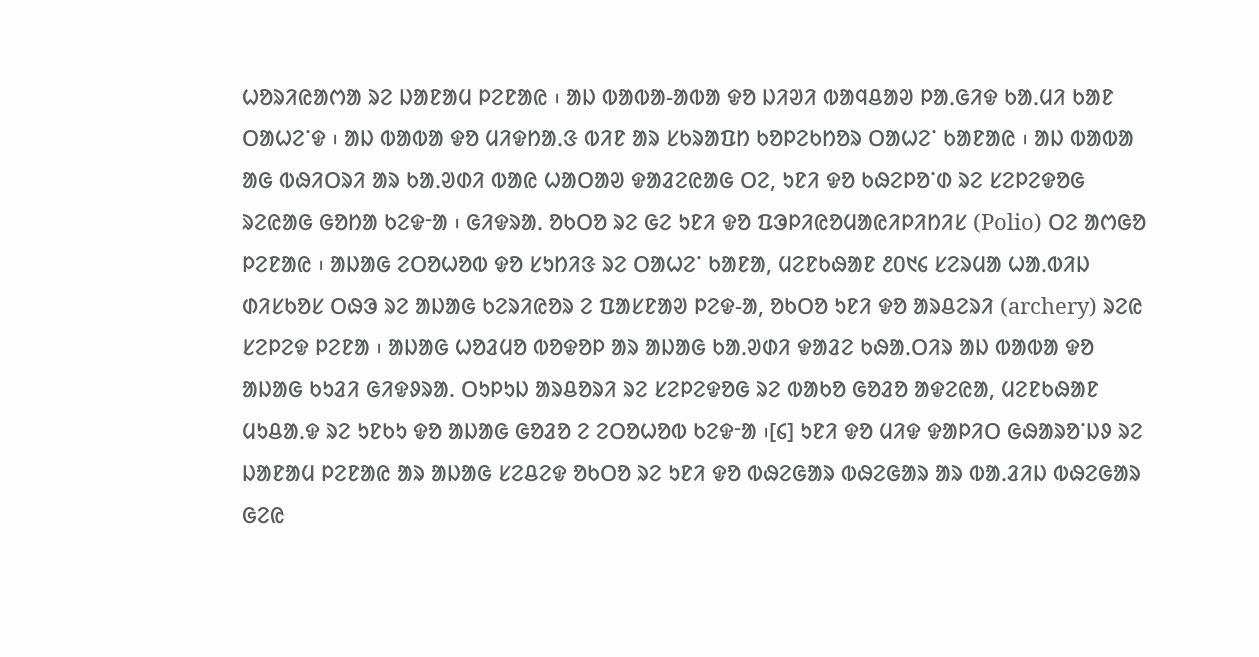ᱦᱚᱨᱤᱭᱟᱬᱟ ᱨᱮ ᱡᱟᱱᱟᱢ ᱞᱮᱱᱟᱭ ᱾ ᱟᱡ ᱵᱟᱵᱟ-ᱟᱵᱟ ᱫᱚ ᱡᱤᱣᱤ ᱵᱟᱧᱪᱟᱣ ᱞᱟᱹᱜᱤᱫ ᱠᱟᱹᱢᱤ ᱠᱟᱱ ᱛᱟᱦᱮᱸᱫ ᱾ ᱟᱡ ᱵᱟᱵᱟ ᱫᱚ ᱢᱤᱫᱴᱟᱹᱝ ᱵᱤᱱ ᱟᱨ ᱥᱠᱨᱟᱯᱴ ᱠᱚᱞᱮᱠᱴᱚᱨ ᱛᱟᱦᱮᱸ ᱠᱟᱱᱟᱭ ᱾ ᱟᱡ ᱵᱟᱵᱟ ᱟᱜ ᱵᱷᱤᱛᱨᱤ ᱟᱨ ᱠᱟᱹᱣᱰᱤ ᱵᱟᱭ ᱦᱟᱛᱟᱣ ᱫᱟᱲᱮᱭᱟᱜ ᱛᱮ, ᱩᱱᱤ ᱫᱚ ᱠᱷᱮᱞᱚᱸᱰ ᱨᱮ ᱥᱮᱞᱮᱫᱚᱜ ᱨᱮᱭᱟᱜ ᱜᱚᱴᱟ ᱠᱮᱫᱼᱟ ᱾ ᱜᱤᱫᱨᱟᱹ ᱚᱠᱛᱚ ᱨᱮ ᱜᱮ ᱩᱱᱤ ᱫᱚ ᱯᱳᱞᱤᱭᱚᱢᱟᱭᱤᱞᱤᱴᱤᱥ (Polio) ᱛᱮ ᱟᱬᱜᱚ ᱞᱮᱱᱟᱭ ᱾ ᱟᱡᱟᱜ ᱮᱛᱚᱦᱚᱵ ᱫᱚ ᱥᱩᱴᱤᱝ ᱨᱮ ᱛᱟᱦᱮᱸ ᱠᱟᱱᱟ, ᱢᱮᱱᱠᱷᱟᱱ ᱒᱐᱑᱔ ᱥᱮᱨᱢᱟ ᱦᱟᱹᱵᱤᱡ ᱰᱤᱥᱠᱚᱥ ᱛᱷᱳ ᱨᱮ ᱟᱡᱟᱜ ᱠᱮᱨᱤᱭᱚᱨ ᱮ ᱯᱟᱥᱱᱟᱣ ᱞᱮᱫ-ᱟ, ᱚᱠᱛᱚ ᱩᱱᱤ ᱫᱚ ᱟᱨᱪᱮᱨᱤ (archery) ᱨᱮᱭ ᱥᱮᱞᱮᱫ ᱞᱮᱱᱟ ᱾ ᱟᱡᱟᱜ ᱦᱚᱲᱢᱚ ᱵᱚᱫᱚᱞ ᱟᱨ ᱟᱡᱟᱜ ᱠᱟᱹᱣᱰᱤ ᱫᱟᱲᱮ ᱠᱷᱟᱹᱛᱤᱨ ᱟᱡ ᱵᱟᱵᱟ ᱫᱚ ᱟᱡᱟᱜ ᱠᱩᱲᱤ ᱜᱤᱫᱽᱨᱟ. ᱛᱩᱞᱩᱡ ᱟᱨᱪᱚᱨᱤ ᱨᱮ ᱥᱮᱞᱮᱫᱚᱜ ᱨᱮ ᱵᱟᱠᱚ ᱜᱚᱲᱚ ᱟᱫᱮᱭᱟ, ᱢᱮᱱᱠᱷᱟᱱ ᱢᱩᱪᱟᱹᱫ ᱨᱮ ᱩᱱᱠᱩ ᱫᱚ ᱟᱡᱟᱜ ᱜᱚᱲᱚ ᱮ ᱮᱛᱚᱦᱚᱵ ᱠᱮᱫᱼᱟ ᱾[᱔] ᱩᱱᱤ ᱫᱚ ᱢᱤᱫ ᱫᱟᱞᱤᱛ ᱜᱷᱟᱨᱚᱸᱡᱽ ᱨᱮ ᱡᱟᱱᱟᱢ ᱞᱮᱱᱟᱭ ᱟᱨ ᱟᱡᱟᱜ ᱥᱮᱪᱮᱫ ᱚᱠᱛᱚ ᱨᱮ ᱩᱱᱤ ᱫᱚ ᱵᱷᱮᱜᱟᱨ ᱵᱷᱮᱜᱟᱨ ᱟᱨ ᱵᱟᱹᱲᱤᱡ ᱵᱷᱮᱜᱟᱨ ᱜᱮᱭ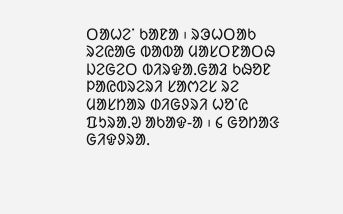ᱛᱟᱦᱮᱸ ᱠᱟᱱᱟ ᱾ ᱨᱳᱦᱛᱟᱠ ᱨᱮᱭᱟᱜ ᱵᱟᱵᱟ ᱢᱟᱥᱛᱱᱟᱛᱷ ᱡᱮᱜᱮᱛ ᱵᱤᱨᱫᱟᱹᱜᱟᱲ ᱠᱷᱚᱱ ᱞᱟᱭᱵᱨᱮᱨᱤ ᱥᱟᱬᱮᱥ ᱨᱮ ᱢᱟᱥᱴᱟᱨ ᱰᱤᱜᱽᱨᱤ ᱦᱚᱸᱭ ᱯᱩᱨᱟᱹᱣ ᱟᱠᱟᱫ-ᱟ ᱾ ᱔ ᱜᱚᱴᱟᱝ ᱜᱤᱫᱽᱨᱟᱹ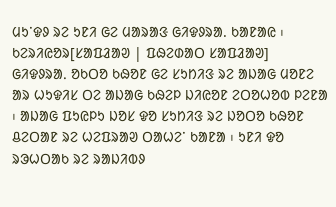ᱢᱩᱸᱫᱽ ᱨᱮ ᱩᱱᱤ ᱜᱮ ᱢᱟᱨᱟᱝ ᱜᱤᱫᱽᱨᱟ. ᱠᱟᱱᱟᱭ ᱾
ᱠᱮᱨᱤᱭᱚᱨ[ᱥᱟᱯᱲᱟᱣ | ᱯᱷᱮᱰᱟᱛ ᱥᱟᱯᱲᱟᱣ]
ᱜᱤᱫᱽᱨᱟᱹ ᱚᱠᱛᱚ ᱠᱷᱚᱱ ᱜᱮ ᱥᱩᱴᱤᱝ ᱨᱮ ᱟᱡᱟᱜ ᱢᱚᱱᱮ ᱟᱨ ᱦᱩᱫᱤᱥ ᱛᱮ ᱟᱡᱟᱜ ᱠᱷᱮᱞ ᱡᱤᱭᱚᱱ ᱮᱛᱚᱦᱚᱵ ᱞᱮᱱᱟ ᱾ ᱟᱡᱟᱜ ᱯᱩᱭᱞᱩ ᱡᱚᱥ ᱫᱚ ᱥᱩᱴᱤᱝ ᱨᱮ ᱡᱚᱛᱚ ᱠᱷᱚᱱ ᱪᱮᱛᱟᱱ ᱨᱮ ᱦᱮᱯᱨᱟᱣ ᱛᱟᱦᱮᱸ ᱠᱟᱱᱟ ᱾ ᱩᱱᱤ ᱫᱚ ᱨᱳᱦᱛᱟᱠ ᱨᱮ ᱨᱟᱡᱤᱵᱽ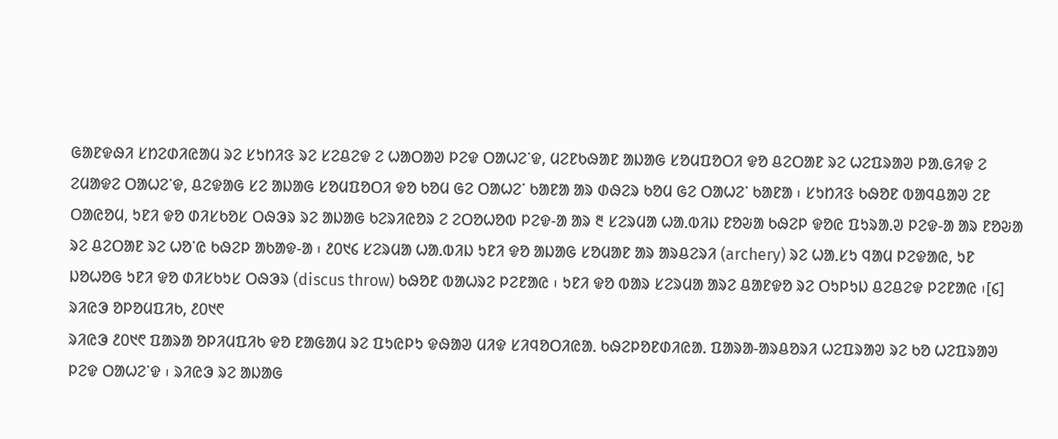ᱜᱟᱱᱫᱷᱤ ᱥᱴᱮᱰᱤᱭᱟᱢ ᱨᱮ ᱥᱩᱴᱤᱝ ᱨᱮ ᱥᱮᱪᱮᱫ ᱮ ᱦᱟᱛᱟᱣ ᱞᱮᱫ ᱛᱟᱦᱮᱸᱫ, ᱢᱮᱱᱠᱷᱟᱱ ᱟᱡᱟᱜ ᱥᱚᱢᱯᱚᱛᱤ ᱫᱚ ᱪᱮᱛᱟᱱ ᱨᱮ ᱦᱮᱯᱨᱟᱣ ᱞᱟᱹᱜᱤᱫ ᱮ ᱮᱢᱟᱫᱮ ᱛᱟᱦᱮᱸᱫ, ᱪᱮᱫᱟᱜ ᱥᱮ ᱟᱡᱟᱜ ᱥᱚᱢᱯᱚᱛᱤ ᱫᱚ ᱠᱚᱢ ᱜᱮ ᱛᱟᱦᱮᱸ ᱠᱟᱱᱟ ᱟᱨ ᱰᱷᱮᱨ ᱠᱚᱢ ᱜᱮ ᱛᱟᱦᱮᱸ ᱠᱟᱱᱟ ᱾ ᱥᱩᱴᱤᱝ ᱠᱷᱚᱱ ᱵᱟᱧᱪᱟᱣ ᱮᱱ ᱛᱟᱭᱚᱢ, ᱩᱱᱤ ᱫᱚ ᱰᱤᱥᱠᱚᱥ ᱛᱷᱳᱨ ᱨᱮ ᱟᱡᱟᱜ ᱠᱮᱨᱤᱭᱚᱨ ᱮ ᱮᱛᱚᱦᱚᱵ ᱞᱮᱫ-ᱟ ᱟᱨ ᱓ ᱥᱮᱨᱢᱟ ᱦᱟᱹᱵᱤᱡ ᱱᱚᱶᱟ ᱠᱷᱮᱞ ᱫᱚᱭ ᱯᱩᱨᱟᱹᱣ ᱞᱮᱫ-ᱟ ᱟᱨ ᱱᱚᱶᱟ ᱨᱮ ᱪᱮᱛᱟᱱ ᱨᱮ ᱦᱚᱸᱭ ᱠᱷᱮᱞ ᱟᱠᱟᱫ-ᱟ ᱾ ᱒᱐᱑᱔ ᱥᱮᱨᱢᱟ ᱦᱟᱹᱵᱤᱡ ᱩᱱᱤ ᱫᱚ ᱟᱡᱟᱜ ᱥᱚᱢᱟᱱ ᱟᱨ ᱟᱨᱪᱮᱨᱤ (archery) ᱨᱮ ᱦᱟᱹᱥᱩ ᱧᱟᱢ ᱞᱮᱫᱟᱭ, ᱩᱱ ᱡᱚᱦᱚᱜ ᱩᱱᱤ ᱫᱚ ᱰᱤᱥᱠᱩᱥ ᱛᱷᱳᱨ (discus throw) ᱠᱷᱚᱱ ᱵᱟᱦᱨᱮ ᱞᱮᱱᱟᱭ ᱾ ᱩᱱᱤ ᱫᱚ ᱵᱟᱨ ᱥᱮᱨᱢᱟ ᱟᱨᱮ ᱪᱟᱱᱫᱚ ᱨᱮ ᱛᱩᱞᱩᱡ ᱪᱮᱪᱮᱫ ᱞᱮᱱᱟᱭ ᱾[᱔]
ᱨᱤᱭᱳ ᱚᱞᱚᱢᱯᱤᱠ, ᱒᱐᱑᱖
ᱨᱤᱭᱳ ᱒᱐᱑᱖ ᱯᱟᱨᱟ ᱚᱞᱤᱢᱯᱤᱠ ᱫᱚ ᱱᱟᱜᱟᱢ ᱨᱮ ᱯᱩᱭᱞᱩ ᱫᱷᱟᱣ ᱢᱤᱫ ᱥᱤᱧᱚᱛᱤᱭᱟᱹ ᱠᱷᱮᱞᱚᱱᱰᱤᱭᱟᱹ ᱯᱟᱨᱟ-ᱟᱨᱪᱚᱨᱤ ᱦᱮᱯᱨᱟᱣ ᱨᱮ ᱠᱚ ᱦᱮᱯᱨᱟᱣ ᱞᱮᱫ ᱛᱟᱦᱮᱸᱫ ᱾ ᱨᱤᱭᱳ ᱨᱮ ᱟᱡᱟᱜ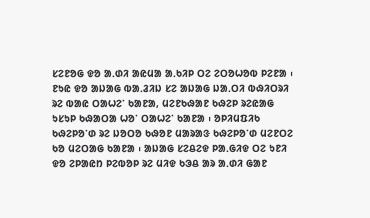ᱥᱮᱱᱚᱜ ᱫᱚ ᱟᱹᱰᱤ ᱟᱭᱢᱟ ᱟᱹᱠᱤᱞ ᱛᱮ ᱮᱛᱚᱦᱚᱵ ᱞᱮᱱᱟ ᱾ ᱱᱩᱭ ᱫᱚ ᱟᱡᱟᱜ ᱵᱟᱹᱲᱤᱡ ᱥᱮ ᱟᱡᱟᱜ ᱡᱟᱹᱛᱤ ᱵᱷᱤᱛᱨᱤ ᱨᱮ ᱵᱟᱭ ᱛᱟᱦᱮᱸ ᱠᱟᱱᱟ, ᱢᱮᱱᱠᱷᱟᱱ ᱠᱷᱮᱞ ᱨᱮᱭᱟᱜ ᱩᱥᱩᱞ ᱠᱷᱟᱛᱟ ᱦᱚᱸ ᱛᱟᱦᱮᱸ ᱠᱟᱱᱟ ᱾ ᱚᱞᱤᱢᱯᱤᱠ ᱠᱷᱮᱞᱚᱸᱰ ᱨᱮ ᱡᱚᱛᱚ ᱠᱷᱚᱱ ᱢᱟᱨᱟᱝ ᱠᱷᱮᱞᱚᱸᱰ ᱢᱮᱱᱛᱮ ᱠᱚ ᱢᱮᱛᱟᱜ ᱠᱟᱱᱟ ᱾ ᱟᱡᱟᱜ ᱥᱮᱪᱮᱫ ᱞᱟᱹᱜᱤᱫ ᱛᱮ ᱩᱱᱤ ᱫᱚ ᱮᱞᱟᱭᱴ ᱞᱮᱵᱚᱞ ᱨᱮ ᱢᱤᱫ ᱠᱳᱪ ᱟᱨ ᱟᱹᱰᱤ ᱜᱟᱱ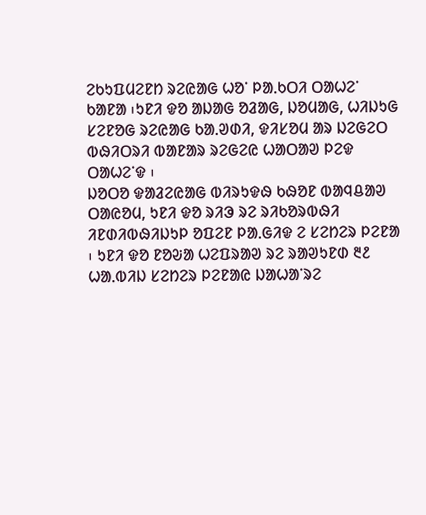ᱮᱠᱩᱯᱢᱮᱱᱴ ᱨᱮᱭᱟᱜ ᱦᱚᱸ ᱞᱟᱹᱠᱛᱤ ᱛᱟᱦᱮᱸ ᱠᱟᱱᱟ ᱾ᱩᱱᱤ ᱫᱚ ᱟᱡᱟᱜ ᱚᱲᱟᱜ, ᱡᱚᱢᱟᱜ, ᱦᱤᱡᱩᱜ ᱥᱮᱱᱚᱜ ᱨᱮᱭᱟᱜ ᱠᱟᱹᱣᱰᱤ, ᱫᱤᱥᱚᱢ ᱟᱨ ᱡᱮᱜᱮᱛ ᱵᱷᱤᱛᱨᱤ ᱵᱟᱱᱟᱨ ᱨᱮᱜᱮᱭ ᱦᱟᱛᱟᱣ ᱞᱮᱫ ᱛᱟᱦᱮᱸᱫ ᱾
ᱡᱚᱛᱚ ᱫᱟᱲᱮᱭᱟᱜ ᱵᱤᱨᱩᱫᱷ ᱠᱷᱚᱱ ᱵᱟᱧᱪᱟᱣ ᱛᱟᱭᱚᱢ, ᱩᱱᱤ ᱫᱚ ᱨᱤᱳ ᱨᱮ ᱨᱤᱠᱚᱨᱵᱷᱤ ᱤᱱᱰᱤᱵᱷᱤᱡᱩᱞ ᱚᱯᱮᱱ ᱞᱟᱹᱜᱤᱫ ᱮ ᱥᱮᱴᱮᱨ ᱞᱮᱱᱟ ᱾ ᱩᱱᱤ ᱫᱚ ᱱᱚᱶᱟ ᱦᱮᱯᱨᱟᱣ ᱨᱮ ᱨᱟᱣᱩᱱᱰ ᱓᱒ ᱦᱟᱹᱵᱤᱡ ᱥᱮᱴᱮᱨ ᱞᱮᱱᱟᱭ ᱡᱟᱦᱟᱸᱨᱮ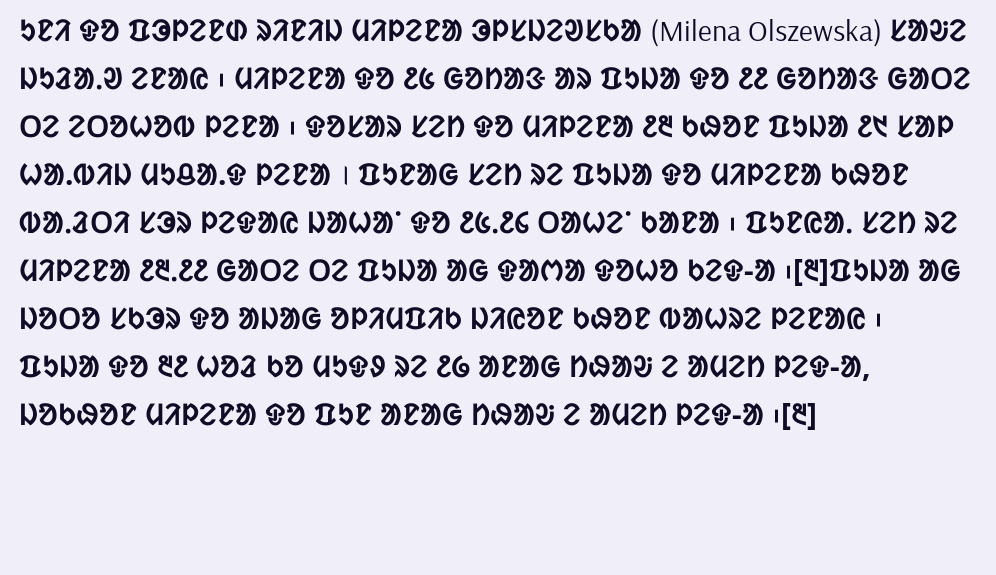ᱩᱱᱤ ᱫᱚ ᱯᱳᱞᱮᱱᱰ ᱨᱤᱱᱤᱡ ᱢᱤᱞᱮᱱᱟ ᱳᱞᱥᱡᱮᱣᱥᱠᱟ (Milena Olszewska) ᱥᱟᱶᱮ ᱡᱩᱲᱟᱹᱣ ᱮᱱᱟᱭ ᱾ ᱢᱤᱞᱮᱱᱟ ᱫᱚ ᱒᱕ ᱜᱚᱴᱟᱝ ᱟᱨ ᱯᱩᱡᱟ ᱫᱚ ᱒᱒ ᱜᱚᱴᱟᱝ ᱜᱟᱛᱮ ᱛᱮ ᱮᱛᱚᱦᱚᱵ ᱞᱮᱱᱟ ᱾ ᱫᱚᱥᱟᱨ ᱥᱮᱴ ᱫᱚ ᱢᱤᱞᱮᱱᱟ ᱒᱓ ᱠᱷᱚᱱ ᱯᱩᱡᱟ ᱒᱑ ᱥᱟᱞ ᱦᱟ.ᱵᱤᱡ ᱢᱩᱪᱟ.ᱫ ᱞᱮᱱᱟ । ᱯᱩᱱᱟᱜ ᱥᱮᱴ ᱨᱮ ᱯᱩᱡᱟ ᱫᱚ ᱢᱤᱞᱮᱱᱟ ᱠᱷᱚᱱ ᱵᱟᱹᱲᱛᱤ ᱥᱳᱨ ᱞᱮᱫᱟᱭ ᱡᱟᱦᱟᱸ ᱫᱚ ᱒᱕ᱹ᱒᱔ ᱛᱟᱦᱮᱸ ᱠᱟᱱᱟ ᱾ ᱯᱩᱱᱭᱟᱹ ᱥᱮᱴ ᱨᱮ ᱢᱤᱞᱮᱱᱟ ᱒᱓ᱹ᱒᱒ ᱜᱟᱛᱮ ᱛᱮ ᱯᱩᱡᱟ ᱟᱜ ᱫᱟᱬᱟ ᱫᱚᱦᱚ ᱠᱮᱫ-ᱟ ᱾[᱓]ᱯᱩᱡᱟ ᱟᱜ ᱡᱚᱛᱚ ᱥᱠᱳᱨ ᱫᱚ ᱟᱡᱟᱜ ᱚᱞᱤᱢᱯᱤᱠ ᱡᱤᱭᱚᱱ ᱠᱷᱚᱱ ᱵᱟᱦᱨᱮ ᱞᱮᱱᱟᱭ ᱾
ᱯᱩᱡᱟ ᱫᱚ ᱓᱒ ᱦᱚᱲ ᱠᱚ ᱢᱩᱫᱽ ᱨᱮ ᱒᱙ ᱟᱱᱟᱜ ᱴᱷᱟᱶ ᱮ ᱟᱢᱮᱴ ᱞᱮᱫ-ᱟ, ᱡᱚᱠᱷᱚᱱ ᱢᱤᱞᱮᱱᱟ ᱫᱚ ᱯᱩᱱ ᱟᱱᱟᱜ ᱴᱷᱟᱶ ᱮ ᱟᱢᱮᱴ ᱞᱮᱫ-ᱟ ᱾[᱓]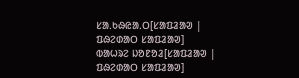ᱥᱟᱹᱠᱷᱭᱟᱹᱛ[ᱥᱟᱯᱲᱟᱣ | ᱯᱷᱮᱰᱟᱛ ᱥᱟᱯᱲᱟᱣ]
ᱵᱟᱦᱨᱮ ᱡᱚᱱᱚᱲ[ᱥᱟᱯᱲᱟᱣ | ᱯᱷᱮᱰᱟᱛ ᱥᱟᱯᱲᱟᱣ]